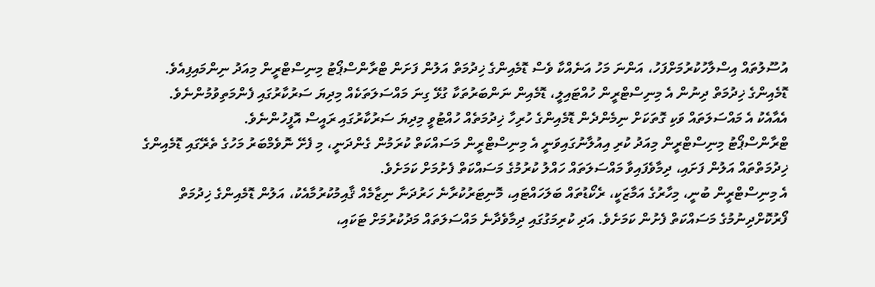އުސޫލުތައް އިސްލާހުކުރުމަށްފަހު، އަންނަ މަހު އަނެއްކާ ވެސް ޑޮމެއިންގެ ޚިދުމަތް އަލުން ފަށަން ޓްރާންސްޕޯޓު މިނިސްޓްރީން މިއަދު ނިންމައިފިއެވެ.
ޑޮމެއިންގެ ޚިދުމަތް ދިނުން އެ މިނިސްޓްރީން ހުއްޓައިލީ، ޑޮމެއިން ނަންބަރުތަކާ ގުޅޭ ގިނަ މައްސަލަތަކެއް މިދިޔަ ސަރުކާރުގައި ފެންމަތިވުމުންނެވެ. އެއާއެކު އެ މައްސަލަތައް ވަކި ގޮތަކަށް ނިމެންދެން ޑޮމެއިންގެ ހުރިހާ ޚިދުމަތެއް ހުއްޓުވީ މިދިޔަ ސަރުކާރުގައި ރައީސް އޮފީހުންނެވެ.
ޓްރާންސްޕޯޓު މިނިސްޓްރީން މިއަދު ކުރި އިއުލާނުގައިވަނީ އެ މިނިސްޓްރީން މަސައްކަތް ކުރަމުން ގެންދަނީ، މި ފެށޭ ނޮވެމްބަރު މަހުގެ ތެރޭގައި ޑޮމެއިންގެ ޚިދުމަތްތައް އަލުން ފަށައި، ދިމާވެފައިވާ މައްސަލަތައް ހައްލު ކުރުމުގެ މަސައްކަތް ފެށުމަށް ކަމަށެވެ.
އެ މިނިސްޓްރީން ބުނީ، މިހާރުގެ އަމާޒަކީ، ރެކޯޑުތައް ބަލަހައްޓައި، މޮނިޓަރުކުރާނެ ހަރުދަނާ ނިޒާމެއް ޤާއިމުކުރުމާއެކު، އަލުން ޑޮމެއިންގެ ޚިދުމަތް ފޯރުކޮށްދިނުމުގެ މަސައްކަތް ފެށުން ކަމަށެވެ. އަދި ކުރިމަގުގައި ދިމާވެދާނެ މައްސަލަތައް މަދުކުރުމަށް ޓަކައި،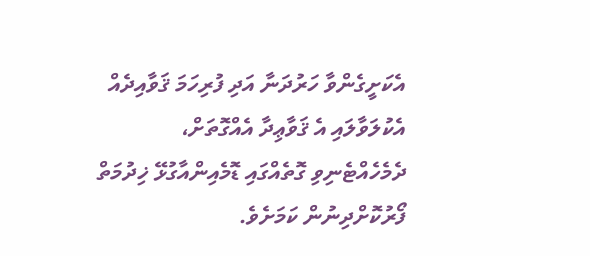އެކަށީގެންވާ ހަރުދަނާ އަދި ފުރިހަމަ ޤަވާއިދެއް އެކުލަވާލައި އެ ޤަވާޢިދާ އެއްގޮތަށް، ދެމެހެއްޓެނިވި ގޮތެއްގައި ޑޮމެއިންއާގުޅޭ ޚިދުމަތް ފޯރުކޮށްދިނުން ކަމަށެވެ.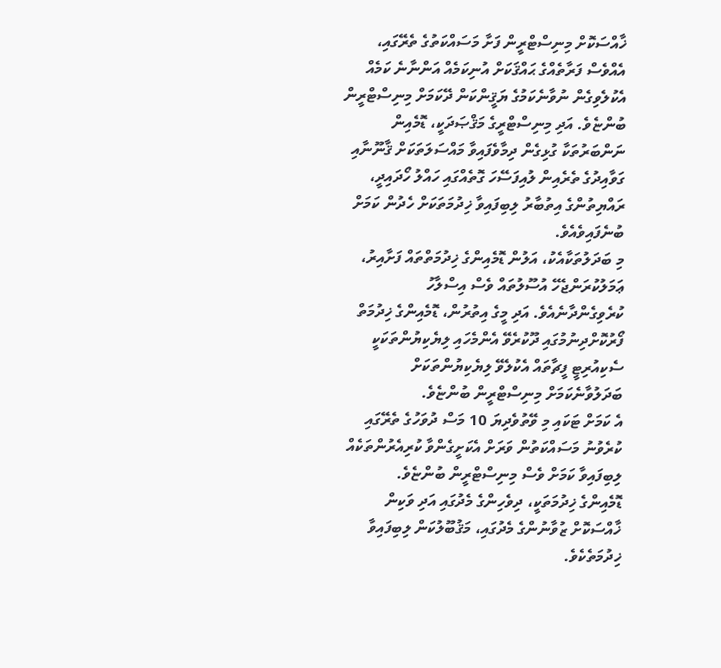ޚާއްސަކޮށް މިނިސްޓްރީން ފަށާ މަސައްކަތުގެ ތެރޭގައި، އެއްވެސް ފަރާތެއްގެ ޙައްޤަކަށް އުނިކަމެއް އަންނާނެ ކަމެއް އެކުލެވިގެން ނުވާނެކަމުގެ ޔަޤީންކަން ދޭކަމަށް މިނިސްޓްރީން ބުންޏެވެ. އަދި މިނިސްޓްރީގެ މަޤްޞަދަކީ، ޑޮމެއިން ނަންބަރުތަކާ ގުޅިގެން ދިމާވެފައިވާ މައްސަލަތަކަށް ޤާނޫނާއި ގަވާއިދުގެ ތެރެއިން ލުއިފަސޭހަ ގޮތެއްގައި ހައްލު ހޯދައިދީ، ރައްޔިތުންގެ އިތުބާރު ލިބިފައިވާ ޚިދުމަތަކަށް ހެދުން ކަމަށް ބުނެފައިވެއެވެ.
މި ބަދަލުތަކާއެކު، އަލުން ޑޮމެއިންގެ ޚިދުމަތްތައް ފަށާއިރު، ޢަމަލުކުރަންޖެހޭ އުސޫލުތައް ވެސް އިސްލާހު ކުރެވިގެންދާނެއެވެ. އަދި މީގެ އިތުރުން، ޑޮމެއިންގެ ޚިދުމަތް ފޯރުކޮށްދިނުމުގައި ދޫކުރެވޭ އެންމެހައި ލިޔެކިޔުންތަކަކީ ސެކިއުރިޓީ ފީޗާތައް އެކުލެވޭ ލިޔެކިޔުންތަކަށް ބަދަލުވާނެކަމަށް މިނިސްޓްރީން ބުންޏެވެ.
އެ ކަމަށް ޓަކައި މި ވޭތުވެދިޔަ 10 މަސް ދުވަހުގެ ތެރޭގައި ކުރެވުނު މަސައްކަތުން ވަރަށް އެކަށީގެންވާ ކުރިއެރުންތަކެއް ލިބިފައިވާ ކަމަށް ވެސް މިނިސްޓްރީން ބުންޏެވެ.
ޑޮމެއިންގެ ޚިދުމަތަކީ، ދިވެހިންގެ މެދުގައި އަދި ވަކިން ޚާއްސަކޮށް ޒުވާނުންގެ މެދުގައި، މަޤުބޫލުކަން ލިބިފައިވާ ޚިދުމަތެކެވެ.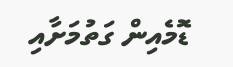ޑޮމެއިން ގަތުމަށާއި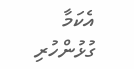އެކަމާ ގުޅުންހުރި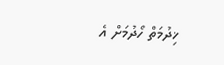ޚިދުމަތް ހޯދުމަށް އެ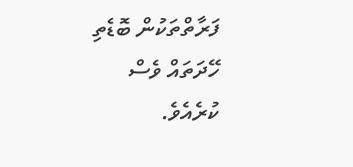ފަރާތްތަކުން ބޮޑެތި ހޭދަތައް ވެސް ކުރެއެވެ.